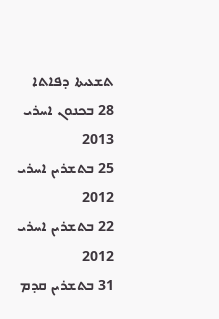ܬܫܥܝܬܐ ܕܦܐܬܐ
28 ܒܟܢܘܢ ܐܚܪܝ 2013
25 ܒܬܫܪܝܢ ܐܚܪܝ 2012
22 ܒܬܫܪܝܢ ܐܚܪܝ 2012
31 ܒܬܫܪܝܢ ܩܕܡ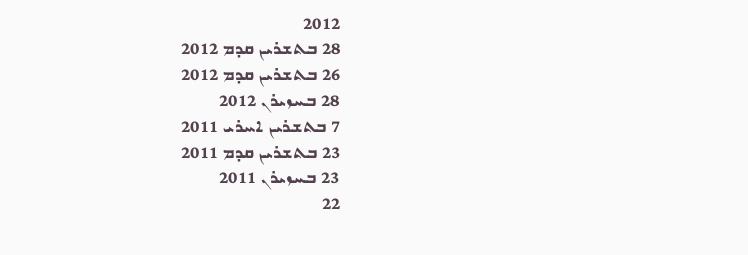2012
28 ܒܬܫܪܝܢ ܩܕܡ 2012
26 ܒܬܫܪܝܢ ܩܕܡ 2012
28 ܒܚܙܝܪܢ 2012
7 ܒܬܫܪܝܢ ܐܚܪܝ 2011
23 ܒܬܫܪܝܢ ܩܕܡ 2011
23 ܒܚܙܝܪܢ 2011
22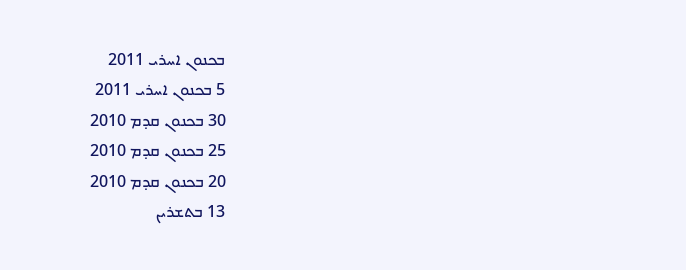ܒܟܢܘܢ ܐܚܪܝ 2011
5 ܒܟܢܘܢ ܐܚܪܝ 2011
30 ܒܟܢܘܢ ܩܕܡ 2010
25 ܒܟܢܘܢ ܩܕܡ 2010
20 ܒܟܢܘܢ ܩܕܡ 2010
13 ܒܬܫܪܝܢ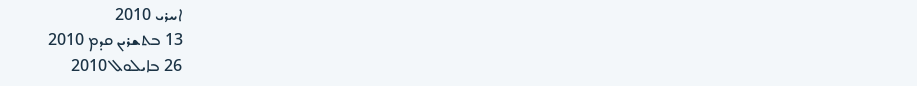ܐܚܪܝ 2010
13 ܒܬܫܪܝܢ ܩܕܡ 2010
26 ܒܐܝܠܘܠ 2010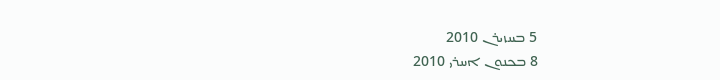5 ܒܚܙܝܪܢ 2010
8 ܒܟܢܘܢ ܐܚܪܝ 2010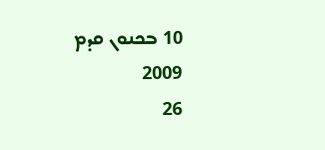10 ܒܟܢܘܢ ܩܕܡ 2009
26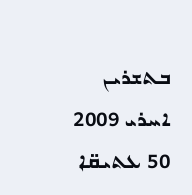ܒܬܫܪܝܢ ܐܚܪܝ 2009
50 ܥܬܝܩ̈ܐ